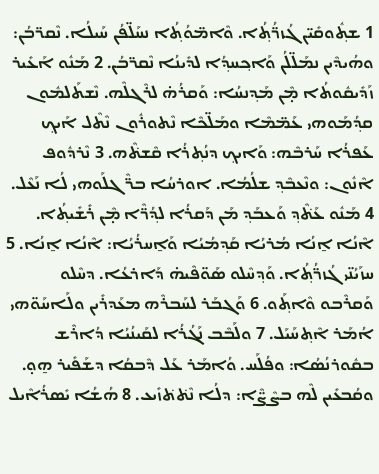1 ܫܬ݂ܽܘܩܺܝ̈ܢ ܓܳܙܖ̈ܳܬ݂ܳܐ. ܘܶܐܡ̈ܘܳܬ݂ܳܐ ܢܚܰܠ̈ܦܳܢ ܚܰܝܠܳܐ. ܢܶܩܖ̈ܒܳܢ: ܘܗܳܝܕܶܝܢ ܢܡܰܠ̈ܠܳܢ ܘܰܐܟ݂ܚܕ݂ܳܐ ܠܕܺܝܢܳܐ ܢܶܩܖ̈ܒܳܢ. 2 ܡܰܢܽܘ ܐܰܥܺܝܪ ܙܰܕܺܝܩܽܘܬܳܐ ܡ̣ܶܢ ܡܰܕ݂ܢܚܳܐ: ܘܰܩܪܳܗ̇ ܠܪܶܓܠܶܗ. ܢܶܫܬܰܠܡܽܘܢ ܩܕ݂ܳܡܰܘܗܝ ܥܰܡ̈ܡܶܐ ܘܡܰܠ̈ܟܶܐ ܢܶܬܘܪܽܘܢ ܢܶܬܶܠ ܐܰܝܟ݂ ܥܰܦܪܳܐ ܚܰܪܒܶܗ: ܘܰܐܝܟ݂ ܕܢܳܬ݂ܪܳܐ ܩܶܫܬ݁ܶܗ. 3 ܢܶܪܕܽܘܦ ܐܶܢܽܘܢ: ܘܢܶܥܒܶܕ݂ ܫܠܳܡܳܐ. ܐܘܪܚܳܐ ܒܖ̈ܶܓܠܰܘܗܝ ܠܳܐ ܢܰܥܶܠ. 4 ܡܰܢܽܘ ܥܰܬ݁ܶܕ݂ ܘܰܥܒܰܕ݂ ܡܰܢ ܕܰܩܪܳܐ ܠܕ݂ܳܖ̈ܶܐ ܡ̣ܶܢ ܪܺܫܺܝܬ݂ܳܐ. ܐܶܢܳܐ ܐ̱ܢܳܐ ܡܳܪܝܳܐ ܩܰܕ݂ܡܳܝܳܐ ܘܰܐ̱ܚܪܳܝܳܐ: ܐܶܢܳܐ ܐ̱ܢܳܐ. 5 ܚܙܰܝܳܢ̈ܝ ܓܳܙܖ̈ܳܬ݂ܳܐ. ܘܰܕ݂ܚܶܠܘ ܣܰܘ̈ܦܶܝܗ̇ ܕܰܐܪܥܳܐ. ܕܚܶܠܘ ܘܰܩܪܶܒܘ ܘܶܐܬ݂ܰܘ. 6 ܘܰܓܒܰܪ ܠܚܰܒܪܶܗ ܡܥܰܕܪܺܝܢ ܘܠܰܐܚܰܘ̈ܗܝ ܐܳܡܰܪ ܐܶܬ݂ܚܰܝܰܠ. 7 ܘܠܰܒܶܒ ܢܰܓܳܪܳܐ ܠܩܰܝܢܳܝܳܐ ܕܳܐܪܶܫ ܒܩܽܘܪܢܳܣܳܐ: ܘܦܳܠܰܚ. ܘܳܐܡܰܪ ܥܰܠ ܕܶܒܩܳܐ ܕܫܰܦܺܝܪ ܗ̱ܘ̣. ܘܩܳܒܥܺܝܢ ܠܶܗ ܒܨܶܨ̈ܶܐ: ܕܠܳܐ ܢܶܬ݁ܬ݁ܙܺܝܥ. 8 ܗܳܫܳܐ ܝܺܣܪܳܐܶܝܠ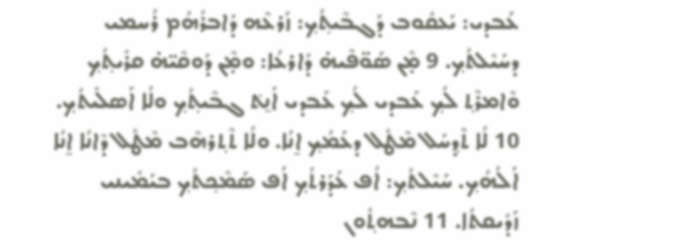ܥܰܒܕܝ: ܝܰܥܩܽܘܒ ܕܰܓܒܶܝܬ݂ܳܟ݂: ܙܰܪܥܶܗ ܕܰܐܒܪܳܗܳܡ ܪܳܚܡܝ ܕܚܰܝܶܠܬܳܟ݂. 9 ܡ̣ܶܢ ܣܰܘ̈ܦܶܝܗ̇ ܕܰܐܪܥܳܐ: ܘܡ̣ܶܢ ܕܰܘܩܶܝ̈ܗ̇ ܩܪܺܝܬ݂ܳܟ݂ ܘܶܐܡܪܶܬ݂ ܠܳܟ݂ ܥܰܒܕܝ ܠܳܟ݂ ܥܰܒܕܝ ܐܰܢ̱ܬ݁ ܓܒܶܝܬ݂ܳܟ݂ ܘܠܳܐ ܐܰܣܠܺܝܬܳܟ݂. 10 ܠܳܐ ܬܶܕ݂ܚܰܠ ܡܶܛܽܠ ܕܥܰܡܳܟ݂ ܐ̱ܢܳܐ. ܘܠܳܐ ܬܶܬ݂ܪܗܶܒ ܡܶܛܽܠ ܕܶܐܢܳܐ ܐ̱ܢܳܐ ܐܰܠܳܗܳܟ݂. ܚܰܝܶܠܬܳܟ݂: ܐܳܦ ܥܰܕܰܪܬܳܟ݂ ܐܳܦ ܣܰܡܶܟ݂ܬܳܟ݂ ܒܝܰܡܺܝܢܝ ܙܰܕܺܝܩܬܳܐ. 11 ܢܶܒܗܬ݂ܽܘܢ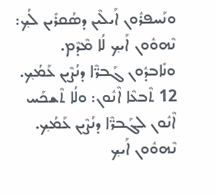ܘܢܰܚܦܪܽܘܢ ܐܰܝܠܶܝܢ ܕܣܳܩܪܺܝܢ ܠܳܟ݂: ܢܶܗܘܽܘܢ ܐܰܝܟ݂ ܠܳܐ ܡܶܕܶܡ. ܘܢܺܐܒܕܽܘܢ ܓܰܒܖ̈ܶܐ ܕܢܳܨܶܝܢ ܥܰܡܳܟ݂. 12 ܬܶܒܥܶܐ ܐܶܢܽܘܢ: ܘܠܳܐ ܬܶܫܟܰܚ ܐܶܢܽܘܢ ܠܓܰܒܖ̈ܶܐ ܕܢܳܨܶܝܢ ܥܰܡܳܟ݂. ܢܶܗܘܽܘܢ ܐܰܝܟ݂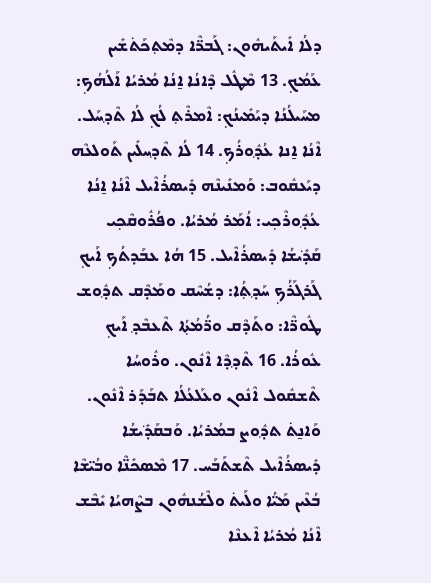ܕܠܳܐ ܐܺܝܬܰܝܗܽܘܢ: ܓܰܒܖ̈ܶܐ ܕܡܶܬ݂ܟܰܬ݁ܫܺܝܢ ܥܰܡܳܟ݂. 13 ܡܶܛܽܠ ܕܶܐܢܳܐ ܐ̱ܢܳܐ ܡܳܪܝܳܐ ܐܰܠܳܗܳܟ݂: ܡܚܰܝܠܳܢܳܐ ܕܝܰܡܺܝܢܳܟ݂: ܐܶܡܪܶܬ݂ ܠܳܟ݂ ܠܳܐ ܬܶܕ݂ܚܰܠ. ܐܶܢܳܐ ܐ̱ܢܐ ܥܳܕ݂ܽܘܪܳܟ݂. 14 ܠܳܐ ܬܶܕ݂ܚܠܺܝܢ ܬܰܘܠܥܶܗ ܕܝܰܥܩܽܘܒ: ܘܰܡܢܺܝܢܶܗ ܕܺܝܣܪܳܐܶܝܠ ܐܶܢܳܐ ܐ̱ܢܳܐ ܥܳܕ݂ܽܘܪܶܟ݂ܝ: ܐܳܡܰܪ ܡܳܪܝܳܐ. ܘܦܳܪܽܘܩܶܟ݂ܝ ܩܰܕ݁ܺܝܫܳܐ ܕܺܝܣܪܳܐܶܝܠ. 15 ܗܳܐ ܥܒܰܕܬܳܟ݂ ܐܰܝܟ݂ ܓܰܪܓܰܪܳܟ݂ ܚܰܕ݂ܬ݂ܳܐ: ܕܫܳܚܶܩ ܘܡܰܕܶܩ ܬܕ݂ܽܘܫ ܛܽܘܖ̈ܶܐ: ܘܬܰܕܶܩ ܘܖ̈ܳܡܳܬ݂ܳܐ ܬܶܥܒܶܕ݂ ܐܰܝܟ݂ ܥܽܘܪܳܐ. 16 ܬܶܕ݂ܕܶܐ ܐܶܢܽܘܢ. ܘܪܽܘܚܳܐ ܬܶܫܩܽܘܠ ܐܶܢܽܘܢ ܘܥܰܠܥܳܠܳܐ ܬܒܰܕܰܪ ܐܶܢܽܘܢ. ܘܰܐܢ̱ܬ݁ ܬܕ݂ܽܘܨ ܒܡܳܪܝܳܐ. ܘܰܒܩܰܕ݁ܺܝܫܳܐ ܕܺܝܣܪܳܐܶܝܠ ܬܶܫܬܰܒܰܚ. 17 ܡܶܣܟܺܢ̈ܶܐ ܘܒܳܝ̈ܫܶܐ ܒܳܥܶܝܢ ܡܰܝ̈ܳܐ ܘܠܰܝܬ݁ ܘܠܶܫܳܢܗܽܘܢ ܒܨܶܗܝܳܐ ܝܺܒܶܫ ܐܶܢܳܐ ܡܳܪܝܳܐ ܐܶܥܢܶܐ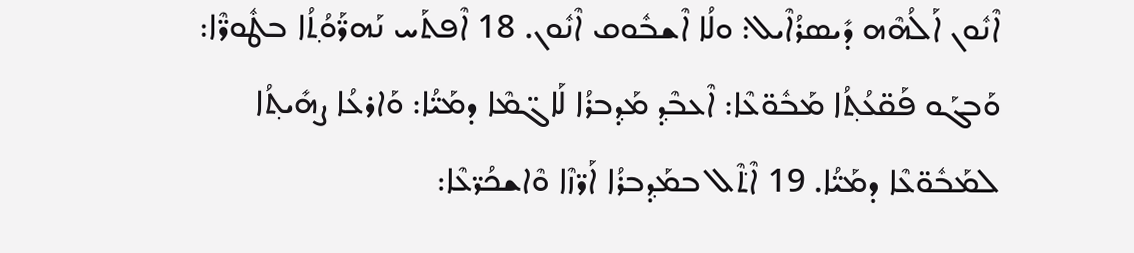ܐܶܢܽܘܢ ܐܰܠܳܗܶܗ ܕܺܝܣܪܳܐܶܝܠ: ܘܠܳܐ ܐܶܫܒܽܘܩ ܐܶܢܽܘܢ. 18 ܐܶܦܬܰܚ ܢܰܗܖ̈ܰܘܳܬ݂ܳܐ ܒܛܽܘܖ̈ܶܐ: ܘܰܒܓܰܘ ܦܰܩ̈ܥܳܬ݂ܳܐ ܡܰܒܽܘ̈ܥܶܐ: ܐܶܥܒܶܕ݂ ܡܰܕ݂ܒܪܳܐ ܠܰܐܓ̈ܡܶܐ ܕܡܰܝ̈ܳܐ: ܘܰܐܪܥܳܐ ܨܗܺܝܬ݂ܳܐ ܠܡܰܒܽܘ̈ܥܶܐ ܕܡܰܝ̈ܳܐ. 19 ܐܶܬ݁ܶܠ ܒܡܰܕ݂ܒܪܳܐ ܐܰܖ̈ܙܶܐ ܘܶܐܫܟܳܖ̈ܥܶܐ: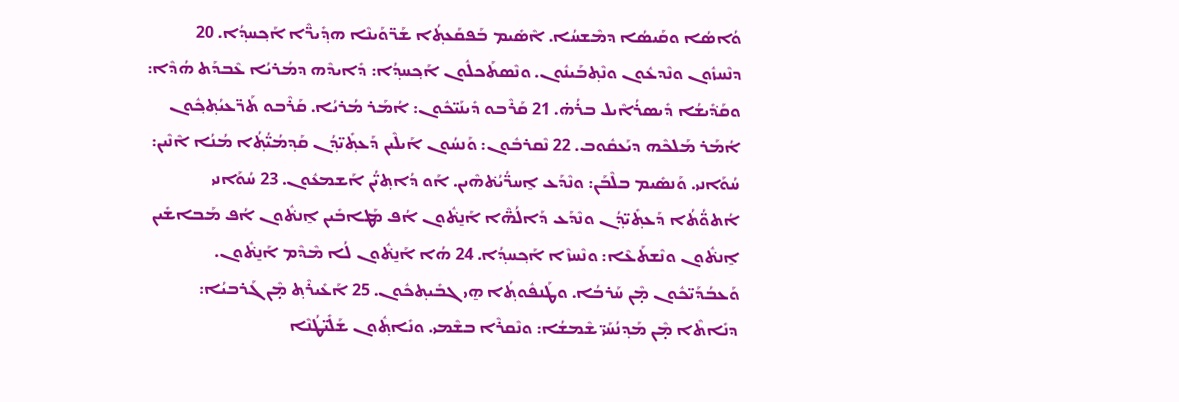ܘܳܐܣܳܐ ܘܩܰܝܣܳܐ ܕܡܶܫܚܳܐ. ܐܶܣܺܝܡ ܒܰܦܩܰܥܬ݂ܳܐ ܫܰܖ̈ܘܰܝܢܶܐ ܗܕ݂ܺܝܖ̈ܶܐ ܐܰܟ݂ܚܕ݂ܳܐ. 20 ܕܢܶܚܙܽܘܢ ܘܢܶܕܥܽܘܢ ܘܢܶܬ݂ܒܰܝܢܽܘܢ. ܘܢܶܣܬܰܟܠܽܘܢ ܐܰܟ݂ܚܕ݂ܳܐ: ܕܺܐܝܕܶܗ ܕܡܳܪܝܳܐ ܥܶܒܕܰܬ ܗܳܕܶܐ: ܘܩܰܕ݁ܺܝܫܳܐ ܕܺܝܣܪܳܐܶܝܠ ܒܪܳܗ̇. 21 ܩܰܪܶܒܘ ܕܺܝܢܰܝ̈ܟܽܘܢ: ܐܳܡܰܪ ܡܳܪܝܳܐ. ܩܰܪܶܒܘ ܬܰܖ̈ܥܝܳܬ݂ܟ݂ܽܘܢ ܐܳܡܰܪ ܡܰܠܟܶܗ ܕܝܰܥܩܽܘܒ. 22 ܢܶܩܪܒܽܘܢ: ܘܰܢܚܳܘܢ ܐܰܝܠܶܝܢ ܕܰܥܬ݂ܺܝ̈ܕ݂ܳܢ ܩܰܕ݂ܡܳܝ̈ܳܬ݂ܳܐ ܡܳܢܳܐ ܐܶܢܶܝܢ: ܚܳܘܰܐܢܝ. ܘܰܢܣܺܝܡ ܒܠܶܒܰܢ: ܘܢܶܕܰܥ ܐ̱ܚܖ̈ܳܝܳܬ݁ܗܶܝܢ. ܐܰܘ ܕܳܐܬ݂ܝ̈ܳܢ ܐܰܫܡܥܽܘܢ. 23 ܚܳܘܰܐܢܝ ܐܳܬܘ̈ܳܬܳܐ ܕܰܥܬ݂ܺܝ̈ܕ݂ܳܢ ܘܢܶܕܰܥ ܕܰܐܠܳܗ̈ܶܐ ܐܰܢ̱ܬ݁ܽܘܢ ܐܳܦ ܡܰܛܐܒܺܝܢ ܐ̱ܢܬ݁ܽܘܢ ܐܳܦ ܡܰܒܐܫܺܝܢ ܐ̱ܢܬ݁ܽܘܢ ܘܢܶܫܬܰܥܶܐ: ܘܢܶܚܙܶܐ ܐܰܟ݂ܚܕ݂ܳܐ. 24 ܗܳܐ ܐܰܢ̱ܬ݁ܽܘܢ ܠܳܐ ܡܶܕܶܡ ܐܰܢ̱ܬ݁ܽܘܢ. ܘܰܥܒܳܕܰܝ̈ܟܽܘܢ ܡ̣ܶܢ ܚܰܪܒܳܐ. ܘܛܰܢܦܽܘܬ݂ܳܐ ܗ̱ܝ ܓܒܺܝܬ݂ܟܽܘܢ. 25 ܐܰܥܺܝܪܶܬ݂ ܡ̣ܶܢ ܓܰܪܒܝܳܐ: ܕܢܺܐܬܶܐ ܡ̣ܶܢ ܡܰܕ݂ܢܳܚܰܝ̈ ܫܶܡܫܳܐ: ܘܢܶܩܪܶܐ ܒܫܶܡܝ. ܘܢܺܐܬ݂ܽܘܢ ܫܰܠܺܝ̈ܛܳܢܶܐ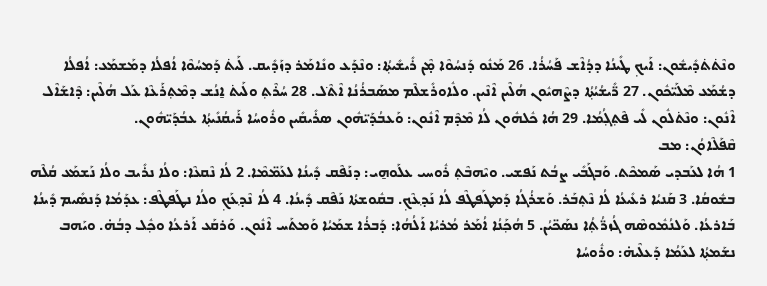ܘܢܶܬ݁ܬ݁ܕܺܝܫܽܘܢ: ܐܰܝܟ݂ ܛܺܝܢܳܐ ܕܕܳܐܶܫ ܦܰܚܳܪܳܐ. 26 ܡܰܢܽܘ ܕܰܢܚܳܘܶܐ ܡ̣ܶܢ ܪܺܝܫܺܝܬ݂ܳܐ: ܘܢܶܕܰܥ ܘܢܺܐܡܰܪ ܕܙܰܕܺܝܩ. ܠܰܝܬ݁ ܕܰܡܚܳܘܶܐ ܐܳܦܠܳܐ ܕܡܰܫܡܰܥ: ܐܳܦܠܳܐ ܕܫܳܡܰܥ ܡܶܠܰܝ̈ܟܽܘܢ. 27 ܖ̈ܺܝܫܳܝܳܬ݂ܳܐ ܕܨܶܗܝܽܘܢ ܗܳܠܶܝܢ ܐܶܢܶܝܢ. ܘܠܽܐܘܪܺܫܠܶܡ ܡܣܰܒܪܳܢܳܐ ܐܶܬ݁ܶܠ. 28 ܚܳܪܶܬ݂ ܘܠܰܝܬ݁ ܐ̱ܢܳܫ ܕܡܶܬ݂ܪܰܥܶܐ ܥܰܠ ܗܳܠܶܝܢ: ܕܶܐܫܰܐܶܠ ܐܶܢܽܘܢ: ܘܢܶܬ݁ܠܽܘܢ ܠܺܝ ܦܶܬ݂ܓ݂ܳܡܳܐ. 29 ܗܳܐ ܟܽܠܗܽܘܢ ܠܳܐ ܡܶܕܶܡ ܐܶܢܽܘܢ: ܘܰܥܒܳܕܰܝ̈ܗܽܘܢ ܣܪܺܝܩܺܝܢ ܘܪܽܘܚܳܐ ܪܰܝܩܳܢܺܝܬ݂ܳܐ ܥܒܳܕܰܝ̈ܗܽܘܢ.
ܩܶܦܰܠܶܐܘܳܢ: ܡܒ
1 ܗܳܐ ܠܥܰܒܕܝ ܣܰܡܟܶܬ. ܘܰܒܓܰܒܺܝ ܨܒܳܬ ܢܰܦܫܝ. ܘܝܶܗܒܶܬ݂ ܪܽܘܚܝ ܥܠܰܘܗ̱ܝ: ܕܢܰܦܶܩ ܕܺܝܢܳܐ ܠܥܰܡ̈ܡܶܐ. 2 ܠܳܐ ܢܶܩܥܶܐ: ܘܠܳܐ ܢܪܺܝܒ ܘܠܳܐ ܢܰܫܡܰܥ ܩܳܠܶܗ ܒܫܽܘܩܳܐ. 3 ܩܰܢܝܳܐ ܪܥܺܝܥܳܐ ܠܳܐ ܢܶܬ݂ܒܰܪ. ܘܰܫܪܳܓܳܐ ܕܰܡܛܰܦܛܶܦ ܠܳܐ ܢܰܕ݂ܥܶܟ݂. ܒܩܽܘܫܬܳܐ ܢܰܦܶܩ ܕܺܝܢܳܐ. 4 ܠܳܐ ܢܶܕ݂ܥܰܟ݂ ܘܠܳܐ ܢܛܰܦܛܶܦ: ܥܕܰܡܳܐ ܕܰܢܣܺܝܡ ܕܺܝܢܳܐ ܒܰܐܪܥܳܐ. ܘܰܠܢܳܡܽܘܣܶܗ ܓܳܙܖ̈ܳܬ݂ܳܐ ܢܣܰܟ̈ܝܳܢ. 5 ܗܳܟ݂ܰܢܳܐ ܐܳܡܰܪ ܡܳܪܝܳܐ ܐܰ‌ܠܳܗܳܐ: ܕܰܒܪܳܐ ܫܡܰܝܳܐ ܘܰܡܬܰܚ ܐܶܢܽܘܢ. ܘܰܪܩܰܥ ܐܰܪܥܳܐ ܘܟ݂ܽܠ ܕܒܳܗ̇. ܘܝܰܗܒ ܢܫܰܡܬ݂ܳܐ ܠܥܰܡܳܐ ܕܰܥܠܶܝܗ̇: ܘܪܽܘܚܳܐ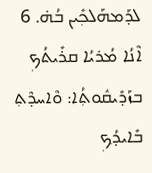ܠܕܰܡܗܰܠܟ݂ܺܝܢ ܒܳܗ̇. 6 ܐܶܢܳܐ ܡܳܪܝܳܐ ܩܪܺܝܬܳܟ݂ ܒܙܰܕܺܝܩܽܘܬ݂ܳܐ: ܘܶܐܚܕܶܬ݂ ܒܺܐܝܕ݂ܳܟ݂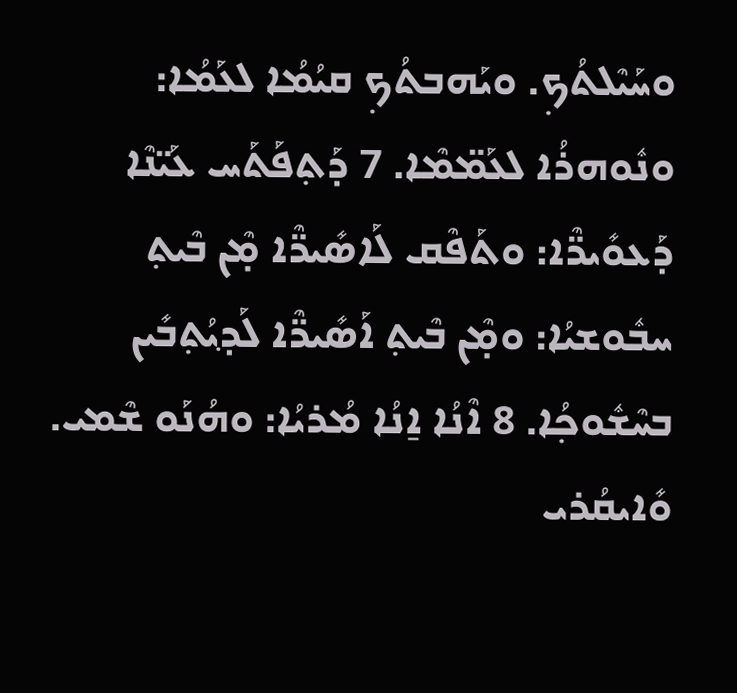ܘܚܰܝܶܠܬܳܟ݂. ܘܝܰܗܒܬܳܟ݂ ܩܝܳܡܳܐ ܠܥܰܡܳܐ: ܘܢܽܘܗܪܳܐ ܠܥܰܡ̈ܡܶܐ. 7 ܕܰܬ݂ܦܰܬܰܚ ܥܰܝ̈ܢܶܐ ܕܰܥܘܺܝܖ̈ܶܐ: ܘܬܰܦܶܩ ܠܰܐܣܺܝܖ̈ܶܐ ܡ̣ܶܢ ܒܶܝܬ݂ ܚܒܽܘܫܝܳܐ: ܘܡ̣ܶܢ ܒܶܝܬ݂ ܐܰܣܺܝܖ̈ܶܐ ܠܰܕ݂ܝܳܬ݂ܒܺܝܢ ܒܚܶܫܽܘܟ݂ܳܐ. 8 ܐܶܢܳܐ ܐ̱ܢܳܐ ܡܳܪܝܳܐ: ܘܗܳܢܰܘ ܫܶܡܝ. ܘܺܐܝܩܳܪܝ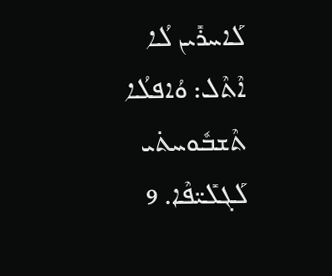ܠܰܐܚܪܺܝܢ ܠܳܐ ܐܶܬܶܠ: ܘܳܐܦܠܳܐ ܬܶܫܒܽܘܚܬ݁ܝ ܠܰܓܠܺܝ̈ܦܶܐ. 9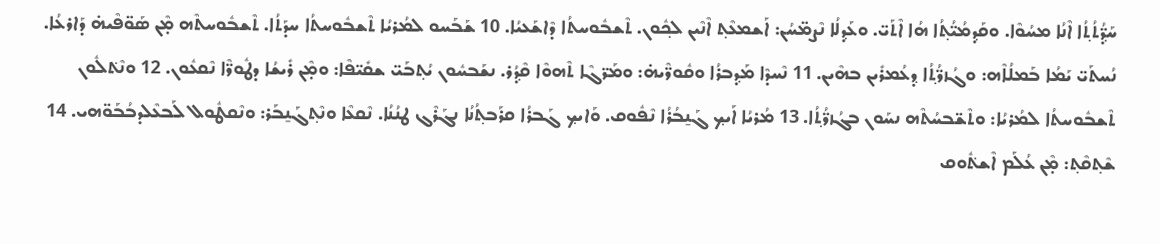ܚܰܕ݂̈ܳܬܳܬ݂ܳܐ ܐܶܢܳܐ ܡܚܳܘܶܐ. ܘܩܰܕ݂ܡܳܝ̈ܳܬ݂ܳܐ ܗܳܐ ܐܶܬܰܝ̈. ܘܥܰܕ݂ܠܳܐ ܢܶܨܡ̈ܚܳܢ: ܐܰܫܡܥܶܬ݂ ܐܶܢܶܝܢ ܠܟ݂ܽܘܢ. ܬܶܫܒܽܘܚܬܳܐ ܕܶܐܫܰܥܝܳܐ. 10 ܫܰܒܰܚܘ ܠܡܳܪܝܳܐ ܬܶܫܒܽܘܚܬܳܐ ܚܕܰܬܳܐ. ܬܶܫܒܽܘܚܬܶܗ ܡ̣ܶܢ ܣܰܘ̈ܦܶܝܗ̇ ܕܰܐܪܥܳܐ. ܢܳܚܬܰܝ̈ ܝܰܡܳܐ ܒܰܡܠܳܐܶܗ: ܘܓܳܙܖ̈ܳܬ݂ܳܐ ܕ݂ܥܳܡܪܺܝܢ ܒܗܶܝܢ. 11 ܢܶܚܕܶܐ ܡܰܕ݂ܒܪܳܐ ܘܩܽܘܖ̈ܶܝܗ̇: ܘܡܰܖ̈ܓܶܐ ܬܶܗܘܶܐ ܩܶܕ݂ܳܪ. ܢܫܰܒܚܽܘܢ ܝܳܬ݂ܒܰܝ̈ ܫܩܺܝ̈ܦܶܐ: ܘܡ̣ܶܢ ܪܺܝܫܳܐ ܕܛܽܘܖ̈ܶܐ ܢܶܩܥܽܘܢ. 12 ܘܢܶܬ݁ܠܽܘܢ ܬܶܫܒܽܘܚܬܳܐ ܠܡܳܪܝܳܐ: ܘܬܶܫ̈ܒܚܳܬܶܗ ܢܚܰܘܢ ܒܓܳܙܖ̈ܳܬ݂ܳܐ. 13 ܡܳܪܝܳܐ ܐܰܝܟ݂ ܓܰܢ̱ܒܳܪܳܐ ܢܶܦܽܘܩ. ܘܰܐܝܟ݂ ܓܰܒܪܳܐ ܩܪܰܒܬ݂ܳܢܳܐ ܢܓܰܪܶܓ ܛܢܳܢܳܐ. ܢܶܩܥܶܐ ܘܢܶܬ݂ܓܰܢ̱ܒܰܪ: ܘܢܶܩܛܽܘܠ ܠܰܒܥܶܠܕܒܳܒܰܘ̈ܗܝ. 14 ܫܶܬ݂ܩܶܬ݂: ܡ̣ܶܢ ܥܳܠܰܡ ܐܶܫܬ݁ܽܘܩ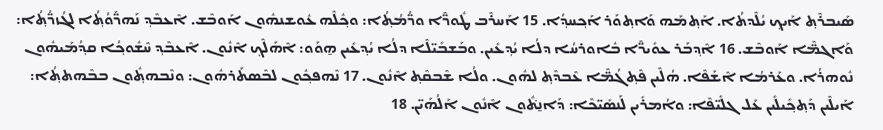ܣܰܝܒܪܶܬ݂ ܐܰܝܟ݂ ܝܳܠܶܕܬܳܐ. ܐܰܬ݂ܡܰܗ ܘܰܐܬ݂ܘܰܪ ܐܰܟ݂ܚܕ݂ܳܐ. 15 ܐܰܚܪܶܒ ܛܽܘܖ̈ܶܐ ܘܖ̈ܳܡܳܬ݂ܳܐ: ܘܟ݂ܽܠܶܗ ܥܽܘܫܢܗܽܘܢ ܐܰܘܒܶܫ. ܐܶܥܒܶܕ݂ ܢܰܗܖ̈ܰܘܳܬ݂ܳܐ ܠܓܳܙܖ̈ܳܬ݂ܳܐ: ܘܰܐܓܡ̈ܶܐ ܐܰܘܒܶܫ. 16 ܐܶܕ݂ܒܰܪ ܥܘܺܝܖ̈ܶܐ ܒܽܐܘܪܚܳܐ ܕܠܳܐ ܝܳܕ݂ܥܺܝܢ. ܘܒܰܫܒܺܝ̈ܠܶܐ ܕܠܳܐ ܝܳܕ݂ܥܺܝܢ ܗ̱ܘܰܘ: ܐܶܗܰܠܶܟ݂ ܐܶܢܽܘܢ. ܐܶܥܒܶܕ݂ ܚܶܫܽܘܟ݂ܳܐ ܩܕ݂ܳܡܰܝܗܽܘܢ ܢܽܘܗܪܳܐ. ܘܥܰܪܡܳܐ ܐܶܫܰܦܶܐ. ܗܳܠܶܝܢ ܦܶܬ݂ܓܳܡ̈ܶܐ ܥܶܒܕܶܬ݂ ܠܗܽܘܢ. ܘܠܳܐ ܫܶܒܩܶܬ݂ ܐܶܢܽܘܢ. 17 ܢܶܗܦܟ݂ܽܘܢ ܠܒܶܣܬܰܪܗܽܘܢ: ܘܢܶܒܗܬ݂ܽܘܢ ܒܒܶܗܬܬ݂ܳܐ: ܐܰܝܠܶܝܢ ܕܰܬ݂ܟ݂ܺܝܠܺܝܢ ܥܰܠ ܓܠܺܝ̈ܦܶܐ: ܘܐܳܡܪܺܝܢ ܠܰܢܣܺܝ̈ܟܶܐ: ܕܰܐܢ̱ܬ݁ܽܘܢ ܐܶܢܽܘܢ ܐܰܠܳܗܰܝ̈ܢ. 18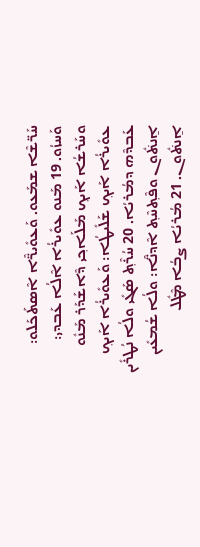ܚܰܖ̈ܫܶܐ ܫܡܰܥܘ. ܘܰܥܘܺܝܖ̈ܶܐ ܐܶܣܬܰܟܰܠܘ: ܘܰܚܙܳܘ. 19 ܡܰܢܘ ܥܘܺܝܪܳܐ ܐܶܠܳܐ ܥܰܒܕܝ: ܘܚܰܪܫܳܐ ܐܰܝܟ݂ ܡܰܠܰܐܟ݂ܝ ܕܶܐܫܰܕܰܪ ܡܰܢܽܘ ܥܘܺܝܪܳܐ ܐܰܝܟ݂ ܫܰܠܺܝܛܳܐ: ܘܰܥܘܺܝܪܳܐ ܐܰܝܟ݂ ܥܰܒܕܶܗ ܕܡܳܪܝܳܐ. 20 ܚܳܪܶܬ݂ ܣܰܓܺܝ ܘܠܳܐ ܢܳܛܪܺܝܢ ܐ̱ܢܬ݁ܽܘܢ ܘܦܶܬ݂ܚܶܬ݂ ܐܶܕܢ̈ܶܐ: ܘܠܳܐ ܫܳܡܥܺܝܢ ܐ̱ܢܬ݁ܽܘܢ. 21 ܡܳܪܝܳܐ ܨܒܳܐ ܡܶܛܽܠ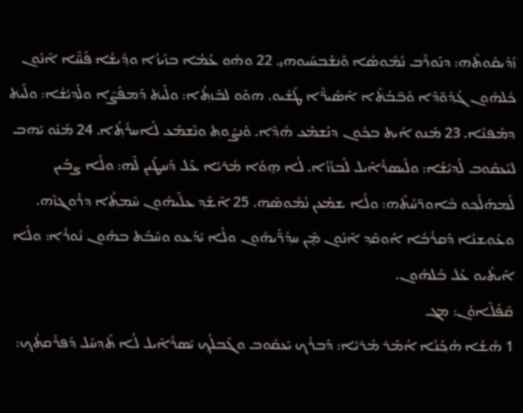ܙܰܕܺܝܩܽܘܬܶܗ: ܕܢܰܘܪܶܒ ܢܳܡܽܘܣܳܐ ܘܰܢܫܰܒܚܺܝܘܗܝ. 22 ܘܗܽܘ ܥܰܡܳܐ ܒܙܺܝܙܳܐ ܘܕ݂ܺܝܫܳܐ ܦܰܚ̈ܶܐ ܐܶܢܽܘܢ ܟܽܠܗܽܘܢ ܓܰܕ݂ܽܘ̈ܕܶܐ ܘܰܒ̈ܒܳܬ݁ܶܐ ܐܰܣܺܝܖ̈ܶܐ ܛܰܫܺܝܘ. ܗܘܰܘ ܠܒܶܙܬ݂ܳܐ: ܘܠܰܝܬ݁ ܕܰܡܦܰܨܶܐ ܘܠܰܕ݂ܝܳܫܳܐ: ܘܠܰܝܬ݁ ܕܡܰܦܢܶܐ. 23 ܡܰܢܘ ܐܺܝܬ݂ ܒܟ݂ܽܘܢ ܕܢܰܫܡܰܥ ܗܳܕܶܐ. ܘܰܢܨܽܘܬ݂ ܘܢܶܫܡܰܥ ܠܰܐܚܪܺܬ݂ܳܐ. 24 ܡܰܢܽܘ ܝܰܗܒ ܠܝܰܥܩܽܘܒ ܠܰܕ݂ܝܳܫܳܐ: ܘܠܺܝܣܪܳܐܶܝܠ ܠܰܒܙܳܙܳܐ. ܠܳܐ ܗ̱ܘܳܐ ܡܳܪܝܳܐ ܥܰܠ ܕܰܚܛܰܝܢ ܠܶܗ: ܘܠܳܐ ܨܒܰܝܢ ܠܰܡܗܰܠܳܟ݂ܘ ܒܽܐܘܖ̈ܚܳܬܶܗ: ܘܠܳܐ ܫܡܰܥܢ ܢܳܡܽܘܣܶܗ. 25 ܐܶܫܰܕ݂ ܥܠܰܝܗܽܘܢ ܚܶܡܬ݂ܳܐ ܕܪܽܘܓܙܶܗ. ܘܥܽܘܫܢܳܐ ܕܰܩܪܳܒܳܐ ܐܰܘܩܶܕ݂ ܐܶܢܽܘܢ ܡ̣ܶܢ ܚܕ݂ܳܖ̈ܰܝܗܽܘܢ ܘܠܳܐ ܝܺܕܰܥܘ ܘܚܶܒܰܬ ܒܗܽܘܢ ܢܽܘܪܳܐ: ܘܠܳܐ ܐܰܝܬܺܝܘ ܥܰܠ ܒܳܠܗܽܘܢ.
ܩܶܦܰܠܶܐܘܳܢ: ܡܓ
1 ܗܳܫܳܐ ܗܳܟ݂ܰܢܳܐ ܐܳܡܰܪ ܡܳܪܝܳܐ: ܕܰܒܪܳܟ݂ ܝܰܥܩܽܘܒ ܘܓܰܒܠܳܟ݂ ܝܺܣܪܳܐܶܝܠ ܠܳܐ ܬܶܕ݂ܚܰܠ ܕܰܦܪܰܩܬ݂ܳܟ݂: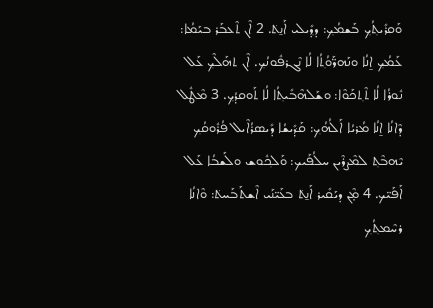ܘܰܩܪܺܝܬ݂ܳܟ݂ ܒܰܫܡܳܟ݂: ܕܕ݂ܺܝܠܝ ܐܰܢ̱ܬ݁. 2 ܐܶܢ ܬܶܥܒܰܪ ܒܝܰܡܳܐ: ܥܰܡܳܟ݂ ܐ̱ܢܳܐ ܘܢܰܗܖ̈ܰܘܳܬ݂ܳܐ ܠܳܐ ܢܶܓܪܦܽܘܢܳܟ݂. ܐܶܢ ܬܗܰܠܶܟ݂ ܥܰܠ ܢܽܘܪܳܐ ܠܳܐ ܬܶܬ݂ܟܰܘܶܐ: ܘܫܰܠܗܶܒܺܝܬ݂ܳܐ ܠܳܐ ܬܰܘܩܕܳܟ݂. 3 ܡܶܛܽܠ ܕܶܐܢܳܐ ܐ̱ܢܳܐ ܡܳܪܝܳܐ ܐܰܠܳܗܳܟ݂: ܩܰܕ݁ܺܝܫܳܐ ܕܺܝܣܪܳܐܶܝܠ ܦܳܪܽܘܩܳܟ݂ ܝܶܗܒܶܬ݂ ܠܡܶܨܪܶܝܢ ܚܠܳܦܰܝܟ: ܘܰܠܟ݂ܽܘܫ ܘܠܰܫܒܳܐ ܥܰܠ ܐܰܦܰܝ̈ܟ. 4 ܡ̣ܶܢ ܕܝܰܩܺܝܪ ܐܰܢ̱ܬ݁ ܒܥܰܝ̈ܢܰܝ ܐܶܫܬܰܒܰܚܬ݁: ܘܶܐܢܳܐ ܪܚܶܡܬ݂ܳܟ݂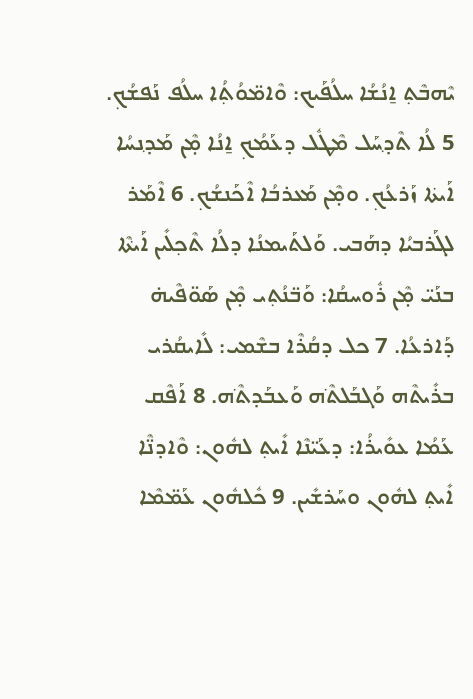ܝܶܗܒܶܬ݂ ܐ̱ܢܳܫܳܐ ܚܠܳܦܰܝܟ: ܘܶܐܡ̈ܘܳܬ݂ܳܐ ܚܠܳܦ ܢܰܦܫܳܟ݂. 5 ܠܳܐ ܬܶܕ݂ܚܰܠ ܡܶܛܽܠ ܕܥܰܡܳܟ݂ ܐ̱ܢܳܐ ܡ̣ܶܢ ܡܰܕ݂ܢܚܳܐ ܐܰܝܬ݁ܐ ܙܰܪܥܳܟ݂. ܘܡ̣ܶܢ ܡܰܥܪܒܳܐ ܐܶܟܰܢܫܳܟ݂. 6 ܐܶܡܰܪ ܠܓܰܪܒܝܳܐ ܕܗܰܒܝ. ܘܰܠܬܰܝܡܢܳܐ ܕܠܳܐ ܬܶܟ݂ܠܺܝܢ ܐܰܝܬ݁ܶܐ ܒܢܰܝ̈ ܡ̣ܶܢ ܪܽܘܚܩܳܐ: ܘܰܒ̈ܢܳܬ݂ܝ ܡ̣ܶܢ ܣܰܘ̈ܦܶܝܗ̇ ܕܰܐܪܥܳܐ. 7 ܟܠ ܕܩܳܪܶܐ ܒܫܶܡܝ: ܠܺܐܝܩܳܪܝ ܒܪܺܝܬܶܗ ܘܰܓܒܰܠܬ݁ܶܗ ܘܰܥܒܰܕܬ݁ܶܗ. 8 ܐܰܦܶܩ ܥܰܡܳܐ ܥܘܺܝܪܳܐ: ܕܥܰܝ̈ܢܶܐ ܐܺܝܬ݂ ܠܗܽܘܢ: ܘܶܐܕܢ̈ܶܐ ܐܺܝܬ݂ ܠܗܽܘܢ ܘܚܰܪܫܺܝܢ. 9 ܟܽܠܗܽܘܢ ܥܰܡ̈ܡܶܐ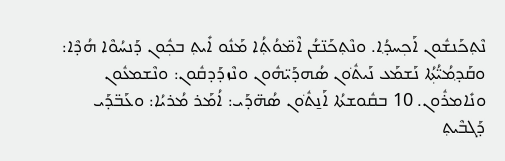ܢܶܬ݂ܟܰܢܫܽܘܢ ܐܰܟ݂ܚܕ݂ܳܐ. ܘܢܶܬ݂ܟܰܢ̈ܫܳܢ ܐܶܡ̈ܘܳܬ݂ܳܐ ܡܰܢܽܘ ܐܺܝܬ݂ ܒܟ݂ܽܘܢ ܕܰܢܚܳܘܶܐ ܗܳܕܶܐ: ܘܩܰܕ݂ܡܳܝ̈ܳܬ݂ܳܐ ܢܰܫܡܰܥ ܢܰܝܬ݁ܽܘܢ ܣܳܗܕܰܝ̈ܗܽܘܢ ܘܢܶܙܕܰܕܩܽܘܢ: ܘܢܶܫܡܥܽܘܢ ܘܢܺܐܡܪܽܘܢ. 10 ܒܩܽܘܫܬܳܐ ܐܰܢ̱ܬ݁ܽܘܢ ܣܳܗ̈ܕܰܝ: ܐܳܡܰܪ ܡܳܪܝܳܐ: ܘܥܰܒ̈ܕܰܝ ܕܰܓܒܶܝܬ݂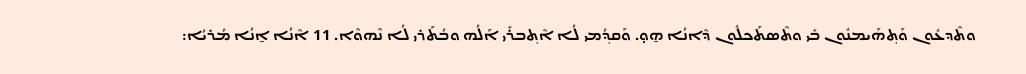ܘܬܶܕܥܽܘܢ ܘܰܬ݂ܗܰܝܡܢܽܘܢ ܒܺܝ ܘܬܶܣܬܰܟܠܽܘܢ ܕܶܐܢܳܐ ܗ̱ܘ̣. ܘܰܩܕ݂ܳܡܝ ܠܳܐ ܐܶܬ݂ܒܪܺܝ ܐܰܠܳܗ ܘܒܳܬܰܪܝ ܠܳܐ ܢܶܗܘܶܐ. 11 ܐܶܢܳܐ ܐ̱ܢܳܐ ܡܳܪܝܳܐ: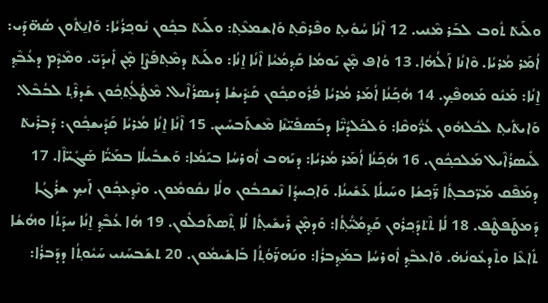ܘܠܰܝܬ݁ ܬܽܘܒ ܠܒܰܪ ܡܶܢܝ. 12 ܐܶܢܳܐ ܚܳܘܺܝܬ݂ ܘܦܶܪܩܶܬ݂ ܘܰܐܫܡܥܶܬ݂: ܘܠܰܝܬ݁ ܒܟ݂ܽܘܢ ܢܽܘܟ݂ܪܳܝܳܐ: ܘܰܐܢ̱ܬ݁ܽܘܢ ܣܳܗ̈ܕܰܝ: ܐܳܡܰܪ ܡܳܪܝܳܐ. ܘܶܐܢܳܐ ܐܰ‌ܠܳܗܳܐ. 13 ܘܳܐܦ ܡ̣ܶܢ ܝܰܘܡܳܐ ܩܰܕ݂ܡܳܝܳܐ ܐܶܢܳܐ ܐ̱ܢܳܐ: ܘܠܰܝܬ݁ ܕܡܶܬ݂ܦܰܨܶܐ ܡ̣ܶܢ ܐܺܝܕܰܝ̈. ܘܡܶܕܶܡ ܕܥܳܒܶܕ݂ ܐ̱ܢܳܐ: ܡܰܢܽܘ ܡܰܗܦܶܟ݂. 14 ܗܳܟ݂ܰܢܳܐ ܐܳܡܰܪ ܡܳܪܝܳܐ ܦܳܪܽܘܩܟ݂ܽܘܢ ܩܰܕ݁ܺܝܫܳܐ ܕܺܝܣܪܳܐܶܝܠ. ܡܶܛܽܠܳܬ݂ܟ݂ܽܘܢ ܫܰܕܪܶܬ݂ ܠܒܳܒܶܠ. ܘܰܐܝܬ݁ܺܝܬ݂ ܠܟܽܠܗܽܘܢ ܥܳܖ̈ܽܘܩܶܐ: ܘܰܠܟܰܠܕܳܝ̈ܶܐ ܕܒܰܣܦܺܝ̈ܢܶܐ ܡܶܫܬܰܒܚܺܝܢ. 15 ܐܶܢܳܐ ܐ̱ܢܳܐ ܡܳܪܝܳܐ ܩܰܕܺܝܫܟ݂ܽܘܢ: ܕܰܒܪܺܝܬ݁ ܠܺܝܣܪܳܐܶܝܠ ܡܰܠܟܟ݂ܽܘܢ. 16 ܗܳܟ݂ܰܢܳܐ ܐܳܡܰܪ ܡܳܪܝܳܐ: ܕܝܰܗܒ ܐܽܘܪܚܳܐ ܒܝܰܡܳܐ: ܘܰܫܒܺܝܠܳܐ ܒܡܰܝ̈ܳܐ ܣܰܓܺܝ̈ܐܶܐ. 17 ܕܡܰܦܶܩ ܡܰܖ̈ܟܒܬ݂ܳܐ ܖ̈ܰܟ݂ܫܳܐ ܘܚܰܝܠܳܐ ܥܰܫܺܝܢܳܐ. ܘܰܐܟ݂ܚܕ݂ܳܐ ܢܶܫܟܒܽܘܢ ܘܠܳܐ ܢܩܽܘܡܽܘܢ. ܘܢܶܕ݂ܥܟ݂ܽܘܢ ܐܰܝܟ݂ ܫܪܳܓܳܐ ܕܰܡܛܰܦܛܶܦ. 18 ܠܳܐ ܬܶܬ݁ܕܰܟ݂ܪܽܘܢ ܩܰܕ݂ܡܳܝ̈ܳܬ݂ܳܐ: ܘܰܕܡ̣ܶܢ ܪܺܝܫܺܝܬ݂ܳܐ ܠܳܐ ܬ݂ܶܣܬܰܟܠܽܘܢ. 19 ܗܳܐ ܥܳܒܶܕ݂ ܐ̱ܢܳܐ ܚܕܰܬܳܐ ܘܗܳܫܳܐ ܬܺܐܥܶܐ ܘܬܶܕܥܽܘܢܳܗ̇. ܘܶܐܥܒܶܕ݂ ܐܽܘܪܚܳܐ ܒܡܰܕ݂ܒܪܳܐ: ܘܢܰܗܖ̈ܰܘܳܬ݂ܳܐ ܒܰܐܫܺܝܡܽܘܢ. 20 ܬܫܰܒܚܰܢܝ ܚܰܝܽܘܬ݂ܳܐ ܕܕܰܒܪܳܐ: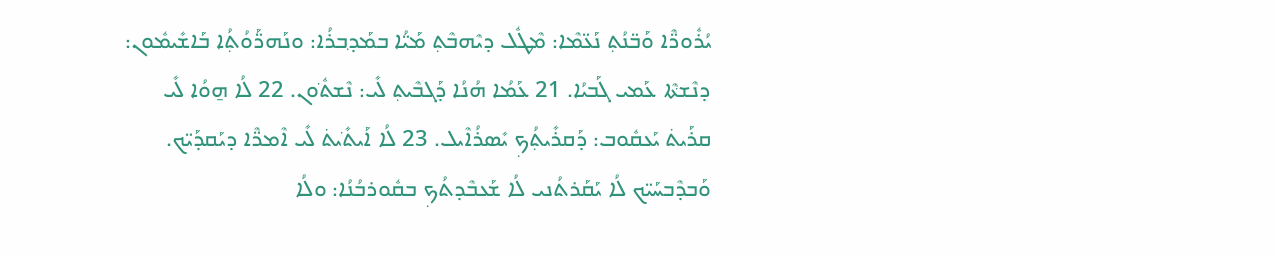ܝܳܪܽܘܖ̈ܶܐ ܘܰܒ̈ܢܳܬ݂ ܢܰܥ̈ܡܶܐ: ܡܶܛܽܠ ܕܝܶܗܒܶܬ݂ ܡܰܝ̈ܳܐ ܒܡܰܕ݂ܒܪܳܐ: ܘܢܰܗܖ̈ܰܘܳܬ݂ܳܐ ܒܰܐܫܺܝܡܽܘܢ: ܕܢܶܫܬ݁ܶܐ ܥܰܡܝ ܓܰܒܝܳܐ. 21 ܥܰܡܳܐ ܗܳܢܳܐ ܕܰܓܒܶܝܬ݂ ܠܺܝ: ܢܶܫܬ݁ܽܘܢ. 22 ܠܳܐ ܗ̱ܘܳܐ ܠܺܝ ܩܪܰܝܬ݁ ܝܰܥܩܽܘܒ: ܕܰܩܪܺܝܬ݂ܳܟ݂ ܝܺܣܪܳܐܶܝܠ. 23 ܠܳܐ ܐܰܝܬ݁ܺܝܬ݁ ܠܺܝ ܐܶܡܖ̈ܶܐ ܕܝܰܩܕܰܝ̈ܟ. ܘܰܒܕܶܒܚܰܝ̈ܟ ܠܳܐ ܝܰܩܰܪܬܳܢܝ ܠܳܐ ܫܰܥܒܶܕܬܳܟ݂ ܒܩܽܘܪܒܳܢܳܐ: ܘܠܳܐ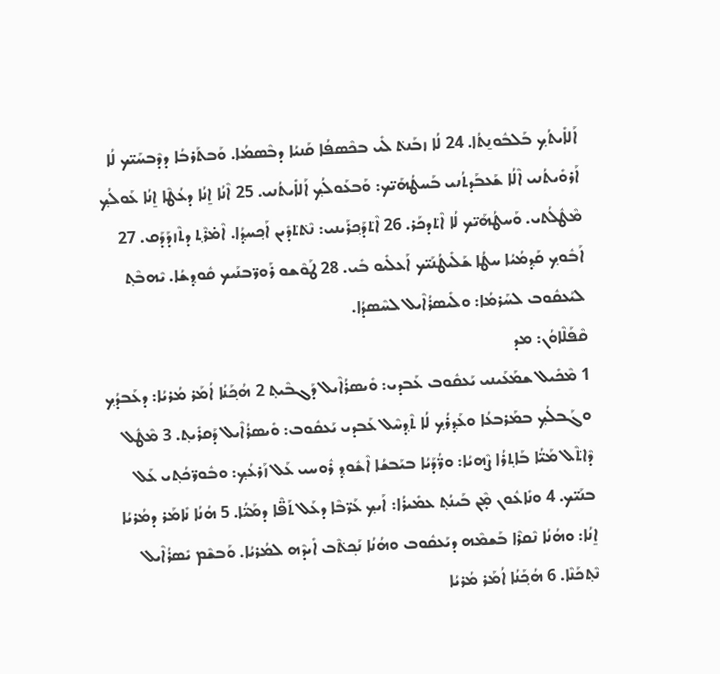ܐܰܠܐܺܝܬܳܟ݂ ܒܰܠܒܽܘܢ̱ܬܳܐ. 24 ܠܳܐ ܙܒܰܢܬ݁ ܠܺܝ ܒܟܶܣܦܳܐ ܩܰܢܝܳܐ ܕܒܶܣܡܳܐ. ܘܰܒܬܰܪܒܳܐ ܕܕܶܒܚܰܝ̈ܟ ܠܳܐ ܐܰܪܘܺܝܬܳܢܝ ܐܶܠܳܐ ܫܰܥܒܰܕܬܳܢܝ ܒܰܚܛܳܗܰܝ̈ܟ: ܘܰܒܥܰܘܠܳܟ݂ ܐܰܠܐܺܝܬܳܢܝ. 25 ܐܶܢܳܐ ܐ̱ܢܳܐ ܕܥܳܛܶܐ ܐ̱ܢܳܐ ܥܰܘܠܳܟ݂ ܡܶܛܽܠܳܬܝ. ܘܰܚܛܳܗܰܝ̈ܟ ܠܳܐ ܐܶܬ݁ܕܟܰܪ. 26 ܐܶܬ݁ܕܰܟ݂ܪܰܝܢܝ: ܢܶܬ݁ܬ݁ܕܺܝܢ ܐܰܟ݂ܚܕ݂ܳܐ. ܐܶܡ̇ܪܶܬ݂ ܕܬܶܙܕܰܕܰܩ. 27 ܐܰܒܽܘܟ݂ ܩܰܕ݂ܡܳܝܳܐ ܚܛܳܐ ܫܰܠܺܝܛܳܢܰܝ̈ܟ ܐܰܥܠܺܝܘ ܒܺܝ. 28 ܛܰܘܶܫܘ ܪܰܘܖ̈ܒܢܰܝܟ ܩܽܘܕ݂ܫܳܐ. ܝܶܗܒܶܬ݂ ܠܝܰܥܩܽܘܒ ܠܚܰܪܡܳܐ: ܘܠܺܝܣܪܳܐܶܝܠ ܠܚܶܣܕܳܐ.
ܩܶܦܰܠܶܐܘܳܢ: ܡܕ
1 ܡܶܟܺܝܠ ܫܡܰܥܰܝܢܝ ܝܰܥܩܽܘܒ ܥܰܒܕܝ: ܘܺܝܣܪܳܐܶܝܠ ܕܰܓܒܶܝܬ݂ 2 ܗܳܟ݂ܰܢܳܐ ܐܳܡܰܪ ܡܳܪܝܳܐ: ܕܥܰܒܕܳܟ݂ ܘܓܰܒܠܳܟ݂ ܒܡܰܪܒܥܳܐ ܘܥܰܕ݂ܪܳܟ݂ ܠܳܐ ܬܶܕ݂ܚܶܠ ܥܰܒܕܝ ܝܰܥܩܽܘܒ: ܘܺܝܣܪܳܐܶܝܠ ܕܰܩܪܺܝܬ݂. 3 ܡܶܛܽܠ ܕܶܐܬ݁ܶܠ ܡܰܝ̈ܳܐ ܒܰܐܬ݂ܪܳܐ ܨܶܗܝܳܐ: ܘܖ̈ܳܕܰܝܳܐ ܒܝܰܒܫܳܐ ܐܶܫܽܘܕ݂ ܪܽܘܚܝ ܥܰܠ ܙܰܪܥܳܟ݂: ܘܒܽܘܖ̈ܟܳܬ݂ܝ ܥܰܠ ܒܢܰܝ̈ܟ. 4 ܘܢܺܐܥܽܘܢ ܡ̣ܶܢ ܒܰܝܢܳܬ݂ ܥܡܺܝܪܳܐ: ܐܰܝܟ݂ ܥܰܖ̈ܒܶܐ ܕܥܰܠ ܬܰܦ̈ܶܐ ܕܡܰܝ̈ܳܐ. 5 ܗܳܢܳܐ ܢܺܐܡܰܪ ܕܡܳܪܝܳܐ ܐ̱ܢܳܐ: ܘܗܳܢܳܐ ܢܶܩܪܶܐ ܒܰܫܡܶܗ ܕܝܰܥܩܽܘܒ ܘܗܳܢܳܐ ܢܰܟ݂ܬ݁ܶܒ ܐܺܝܕܶܗ ܠܡܳܪܝܳܐ. ܘܰܒܫܶܡ ܝܺܣܪܳܐܶܝܠ ܢܶܬ݂ܟܰܢܶܐ. 6 ܗܳܟ݂ܰܢܳܐ ܐܳܡܰܪ ܡܳܪܝܳܐ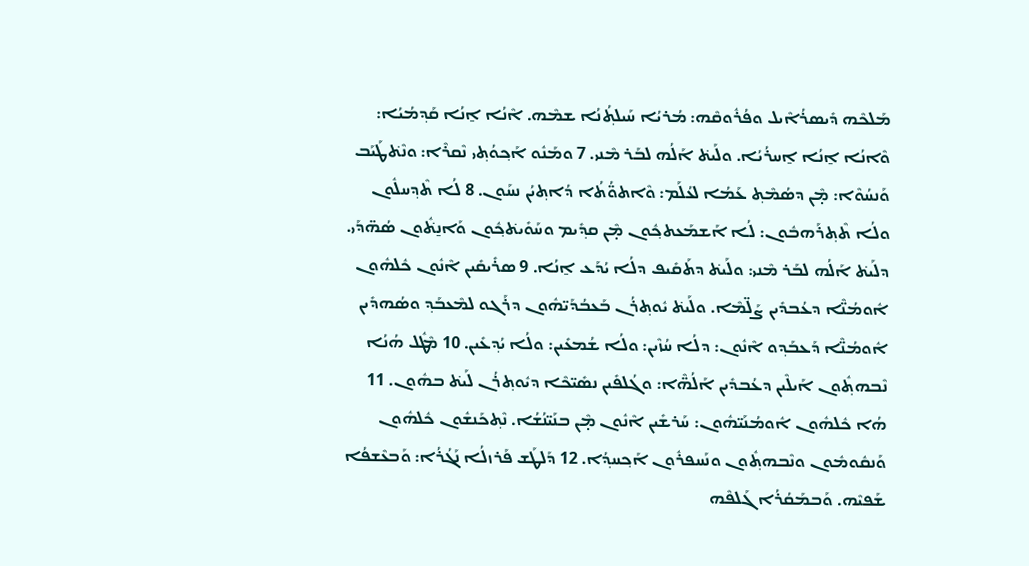ܡܰܠܟܶܗ ܕܺܝܣܪܳܐܶܝܠ ܘܦܳܪܽܘܩܶܗ: ܡܳܪܝܳܐ ܚܰܝܠܬ݂ܳܢܳܐ ܫܡܶܗ. ܐܶܢܳܐ ܐ̱ܢܳܐ ܩܰܕ݂ܡܳܝܳܐ: ܘܶܐܢܳܐ ܐ̱ܢܳܐ ܐ̱ܚܪܳܝܳܐ. ܘܠܰܝܬ݁ ܐܰܠܳܗ ܠܒܰܪ ܡܶܢܝ. 7 ܘܡܰܢܽܘ ܐܰܟ݂ܘܳܬ݂ܝ ܢܶܩܪܶܐ: ܘܢܶܬ݁ܛܰܝܰܒ ܘܰܢܚܳܘܶܐ: ܡ̣ܶܢ ܕܣܳܡܶܬ݂ ܥܰܡܳܐ ܠܥܳܠܰܡ: ܘܶܐܬܘ̈ܳܬܳܐ ܕܳܐܬ݂ܝܳܢ ܢܚܰܘܢ. 8 ܠܳܐ ܬܶܕ݂ܚܠܽܘܢ ܘܠܳܐ ܬܶܬ݂ܪܰܗܒܽܘܢ: ܠܳܐ ܐܰܫܡܰܥܬܟ݂ܽܘܢ ܡ̣ܶܢ ܩܕ݂ܺܝܡ ܘܚܰܘܺܝܬ݁ܟ݂ܽܘܢ ܘܰܐܢ̱ܬ݁ܽܘܢ ܣܳܗ̈ܕܰܝ. ܕܠܰܝܬ݁ ܐܰܠܳܗ ܠܒܰܪ ܡܶܢܝ: ܘܠܰܝܬ݁ ܕܬܰܩܺܝܦ ܕܠܳܐ ܝܳܕܰܥ ܐ̱ܢܳܐ. 9 ܣܪܺܝܩܺܝܢ ܐܶܢܽܘܢ ܟܽܠܗܽܘܢ ܐܽܘܡܳܢ̈ܶܐ ܕܥܳܒܕܺܝܢ ܨܰܠ̈ܡܶܐ. ܘܠܰܝܬ݁ ܝܽܘܬ݂ܪܳܢ ܒܰܥܒܳܕܰܝ̈ܗܽܘܢ ܕܪܰܓܘ ܠܡܶܥܒܰܕ݂ ܘܣܳܗܕܺܝܢ ܐܽܘܡܳܢ̈ܶܐ ܕܰܥܒܰܕ݂ܘ ܐܶܢܽܘܢ: ܕܠܳܐ ܚܳܙܶܝܢ: ܘܠܳܐ ܫܳܡܥܺܝܢ: ܘܠܳܐ ܝܳܕ݂ܥܺܝܢ. 10 ܡܶܛܽܠ ܗܳܢܳܐ ܢܶܒܗܬ݂ܽܘܢ ܐܰܝܠܶܝܢ ܕܥܳܒܕܺܝܢ ܐܰܠܳܗ̈ܶܐ: ܘܓܳܠܦܺܝܢ ܢܣܺܝ̈ܟܶܐ ܕܝܽܘܬ݂ܪܳܢ ܠܰܝܬ݁ ܒܗܽܘܢ. 11 ܗܳܐ ܟܽܠܗܽܘܢ ܐܽܘܡܳܢܰܝ̈ܗܽܘܢ: ܚܰܪܫܺܝܢ ܐܶܢܽܘܢ ܡ̣ܶܢ ܒܢܰܝ̈ܢܳܫܳܐ. ܢܶܬ݂ܟܰܢܫܽܘܢ ܟܽܠܗܽܘܢ ܘܰܢܩܽܘܡܽܘܢ ܘܢܶܒܗܬ݂ܽܘܢ ܘܢܰܚܦܪܽܘܢ ܐܰܟ݂ܚܕ݂ܳܐ. 12 ܕܰܠܛܰܫ ܦܰܪܙܠܳܐ ܢܰܓܳܪܳܐ: ܘܰܒܥܶܫܦܳܐ ܫܰܦܝܶܗ. ܘܰܒܡܰܩܳܪܳܐ ܓܰܠܦܶܗ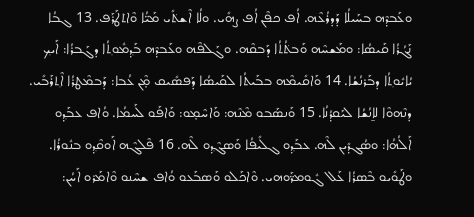ܘܥܰܒܕܶܗ ܒܚܰܝܠܳܐ ܕܰܕܪܳܥܶܗ. ܐܳܦ ܟܦܶܢ ܐܳܦ ܨܗܺܝ. ܘܠܳܐ ܐܶܫܬ݁ܺܝ ܡܰܝ̈ܳܐ ܘܶܐܬ݁ܛܰܪܰܦ. 13 ܓܒܳܐ ܢܰܓܳܪܳܐ ܩܰܝܣܳܐ: ܘܡܰܫܚܶܗ ܘܰܒܬ݁ܳܬܳܐ ܕܰܒܩܶܗ. ܘܓܰܠܦܶܗ ܘܥܰܒܕܶܗ ܒܰܕ݂ܡܽܘܬ݂ܳܐ ܕܓܰܒܪܳܐ: ܐܰܝܟ݂ ܝܳܐܝܽܘܬ݂ܳܐ ܕܒܰܪܢܳܫܳܐ. 14 ܘܰܐܩܺܝܡܶܗ ܒܒܰܝܬܳܐ ܠܩܰܝܣܳܐ ܕܰܦܣܺܝܩ ܡ̣ܶܢ ܥܳܒܐ: ܕܰܒܡܶܛܪܳܐ ܐܶܬ݂ܪܰܒܺܝ. ܕܢܶܗܘܶܐ ܠܐ̱ܢܳܫܳܐ ܠܝܰܩܕܳܢܳܐ. 15 ܘܰܢܣܰܒܘ ܡܶܢܶܗ: ܘܰܐܚܶܡ̣ܘ: ܘܰܐܦܰܘ ܠܰܚܡܳܐ. ܘܳܐܦ ܥܒܰܕ݂ܘ ܐܰ‌ܠܳܗܳܐ: ܘܣܳܓܕܺܝܢ ܠܶܗ. ܥܒܰܕ݂ܘ ܓܠܺܝܦܳܐ ܘܰܣܓܶܕ݂ܘ ܠܶܗ. 16 ܦܶܠܓܶܗ ܐܰܘܩܶܕ݂ܘ ܒܢܽܘܪܳܐ. ܘܛܰܘܺܝܘ ܒܶܣܪܳܐ ܥܰܠ ܓܽܘܡܖ̈ܰܘܗܝ. ܘܶܐܟܰܠܘ ܘܰܣܒܰܥܘ ܘܳܐܦ ܫܚܶܢܘ ܘܶܐܡܰܪܘ ܐܰܚܳܢ: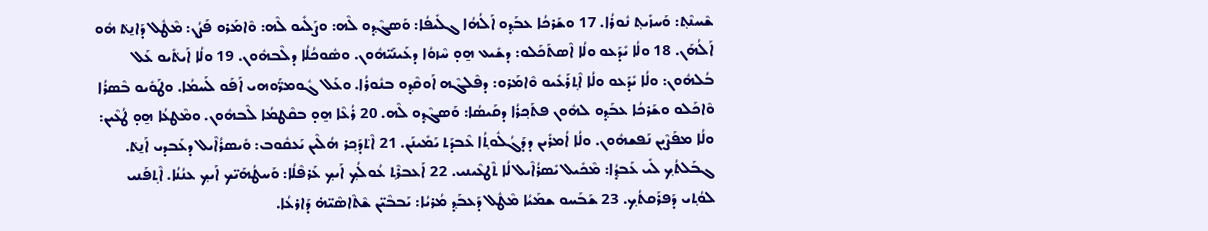ܫܶܚܢܶܬ݂: ܘܰܚܙܺܝܬ݂ ܢܽܘܪܳܐ. 17 ܘܫܰܪܟܳܐ ܥܒܰܕ݂ܘ ܐܰ‌ܠܳܗܳܐ ܓܠܺܝܦܳܐ: ܘܰܣܓܶܕ݂ܘ ܠܶܗ: ܘܨܰܠܺܝܘ ܠܶܗ: ܘܶܐܡܰܪܘ ܦܰܨܳܢ: ܡܶܛܽܠ ܕܰܐܢ̱ܬ݁ ܗܽܘ ܐܰܠܳܗܰܢ. 18 ܘܠܳܐ ܝܺܕܰܥܘ ܘܠܳܐ ܐܶܣܬܰܟܰܠܘ: ܕܫܺܝܥ ܗ̱ܘ̣ ܚܶܙܘܳܐ ܕܥܰܝܢܰܝ̈ܗܽܘܢ. ܘܣܽܘܟܳܠܳܐ ܕܠܶܒܗܽܘܢ. 19 ܘܠܳܐ ܐܰܝܬ݁ܺܝܘ ܥܰܠ ܒܳܠܗܽܘܢ: ܘܠܳܐ ܝܺܕܰܥܘ ܘܠܳܐ ܐܶܬ݂ܪܰܥܺܝܘ ܘܶܐܡܰܪܘ: ܕܦܶܠܓܶܗ ܐܰܘܩܶܕ݂ܘ ܒܢܽܘܪܳܐ. ܘܥܰܠ ܓܽܘܡܖ̈ܰܘܗܝ ܐܰܦܰܘ ܠܰܚܡܳܐ. ܘܛܰܘܺܝܘ ܒܶܣܪܳܐ ܘܶܐܟܰܠܘ ܘܫܰܪܟܳܐ ܥܒܰܕ݂ܘ ܠܗܽܘܢ ܦܬܰܟ݂ܪܳܐ ܕܩܰܝܣܳܐ: ܘܰܣܓܶܕ݂ܘ ܠܶܗ. 20 ܪܳܥܶܐ ܗ̱ܘ̣ ܒܩܶܛܡܳܐ ܠܶܒܗܽܘܢ. ܘܡܶܛܥܳܐ ܗ̱ܘ̣ ܛܳܥܶܝܢ: ܘܠܳܐ ܡܦܰܨܶܝܢ ܢܰܦܫܗܽܘܢ. ܘܠܳܐ ܐܳܡܪܺܝܢ ܕܕܰܓܳܠܽܘܬ݂ܳܐ ܥܶܒܕܰܬ ܝܰܡܺܝܢܰܢ. 21 ܐܶܬ݁ܕܰܟ݂ܪ ܗܳܠܶܝܢ ܝܰܥܩܽܘܒ: ܘܺܝܣܪܳܐܶܝܠ ܕܥܰܒܕܝ ܐܰܢ̱ܬ݁. ܓܒܰܠܬܳܟ݂ ܠܺܝ ܥܰܒܕ݂ܳܐ: ܡܶܟܺܝܠ ܝܺܣܪܳܐܶܝܠ ܠܳܐ ܬܶܛܥܶܝܢܝ. 22 ܐܰܥܒܪܶܬ݂ ܥܳܘܠܳܟ݂ ܐܰܝܟ݂ ܥܰܪܦܶܠܳܐ: ܘܰܚܛܳܗܰܝ̈ܟ ܐܰܝܟ݂ ܥܢܳܢܳܐ. ܐܶܬ݂ܦܰܢܝ ܠܘܳܬ݂ܝ ܕܰܦܪܰܩܬܳܟ݂. 23 ܫܰܒܰܚܘ ܫܡܰܝܳܐ ܡܶܛܽܠ ܕܰܥܒܰܕ݂ ܡܳܪܝܳܐ: ܝܰܒܒܶܝ̈ܢ ܫܶܬܶܐܣܶܝ̈ܗ̇ ܕܰܐܪܥܳܐ.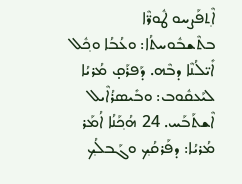ܐܶܬ݂ܦܰܨܚܘ ܛܽܘܖ̈ܶܐ ܒܬܶܫܒܽܘܚܬܳܐ: ܘܥܳܒܳܐ ܘܟ݂ܽܠ ܐܺܝ̈ܠܳܢܶܐ ܕܒܶܗ. ܕܰܦܪܰܩ̣ ܡܳܪܝܳܐ ܠܝܰܥܩܽܘܒ: ܘܒܺܝܣܪܳܐܶܝܠ ܐܶܫܬܰܒܰܚ. 24 ܗܳܟ݂ܰܢܳܐ ܐܳܡܰܪ ܡܳܪܝܳܐ: ܕܦܰܪܩܳܟ݂ ܘܓܰܒܠܳܟ݂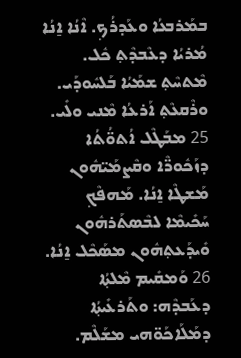ܒܡܰܪܒܥܳܐ ܘܥܰܕܪܳܟ݂. ܐܶܢܳܐ ܐ̱ܢܳܐ ܡܳܪܝܳܐ ܕܥܶܒܕܶܬ݂ ܟܽܠ. ܡܶܬܚܶܬ݂ ܫܡܰܝܳܐ ܒܰܠܚܽܘܕܰܝ. ܘܪܶܩܥܶܬ݂ ܐܰܪܥܳܐ ܡܶܢܝ ܘܠܺܝ. 25 ܡܒܰܛܶܠ ܐܳܬܘ̈ܳܬܳܐ ܕܙܰܟܽܘܖ̈ܶܐ ܘܩܶܨܡܰܝ̈ܗܽܘܢ ܡܰܫܛܶܐ ܐ̱ܢܳܐ. ܡܰܗܦܶܟ݂ ܚܰܟܺܝܡܶܐ ܠܒܶܣܬܰܪܗܽܘܢ ܘܺܝܕܰܥܬ݂ܗܽܘܢ ܡܣܰܟܶܠ ܐ̱ܢܳܐ. 26 ܘܰܡܩܺܝܡ ܡܶܠܬ݂ܳܐ ܕܥܰܒܕܶܗ: ܘܬܰܪܥܺܝܬ݂ܳܐ ܕܡܰܠܰܐܟܰܘ̈ܗܝ ܡܫܰܠܶܡ.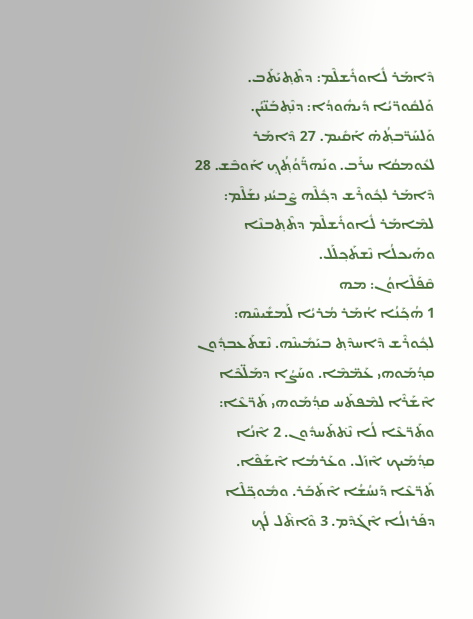ܕܶܐܡܰܪ ܠܽܐܘܪܺܫܠܶܡ: ܕܬܶܬ݂ܝܰܬܰܒ. ܘܰܠܩܽܘܖ̈ܝܳܐ ܕܺܝܗܽܘܕܳܐ: ܕܢܶܬ݂ܒܰܢ̈ܝܳܢ. ܘܰܠܚܰܖ̈ܒܬ݂ܳܗ̇ ܐܰܩܺܝܡ. 27 ܕܶܐܡܰܪ ܠܥܽܘܡܩܳܐ ܚܪܰܒ. ܘܢܰܗܖ̈ܰܘܳܬ݂ܳܟ݂ ܐܰܘܒܶܫ. 28 ܕܶܐܡܰܪ ܠܟ݂ܽܘܪܶܫ ܕܟ݂ܽܠܶܗ ܨܶܒܝܳܢܝ ܢܫܰܠܶܡ: ܠܡܶܐܡܰܪ ܠܽܐܘܪܺܫܠܶܡ ܕܬܶܬ݂ܒܢܶܐ ܘܗܰܝܟܠܳܐ ܢܶܫܬܰܟ݂ܠܰܠ.
ܩܶܦܰܠܶܐܘܳܢ: ܡܗ
1 ܗܳܟ݂ܰܢܳܐ ܐܳܡܰܪ ܡܳܪܝܳܐ ܠܰܡܫܺܝܚܶܗ: ܠܟ݂ܽܘܪܶܫ ܕܶܐܚܕܶܬ݂ ܒܝܰܡܺܝܢܶܗ. ܢܶܫܬܰܥܒܕ݂ܽܘܢ ܩܕ݂ܳܡܰܘܗܝ ܥܰܡ̈ܡܶܐ. ܘܚܰܨܳܐ ܕܡܰܠ̈ܟܶܐ ܐܶܫܰܪܶܐ ܠܡܶܦܬܰܚ ܩܕ݂ܳܡܰܘܗܝ ܬܰܖ̈ܥܶܐ: ܘܬܰܖ̈ܥܶܐ ܠܳܐ ܢܶܬ݁ܬܰܚܕܽܘܢ. 2 ܐܶܢܳܐ ܩܕ݂ܳܡܰܝܟ ܐܶܙܰܠ. ܘܥܰܪܡܳܐ ܐܶܫܰܦܶܐ. ܬܰܖ̈ܥܶܐ ܕܰܢܚܳܫܳܐ ܐܶܬܰܒܰܪ. ܘܡܽܘܟ݂̈ܠܶܐ ܕܦܰܪܙܠܳܐ ܐܶܓܰܕܶܡ. 3 ܘܶܐܬ݁ܶܠ ܠܳܟ݂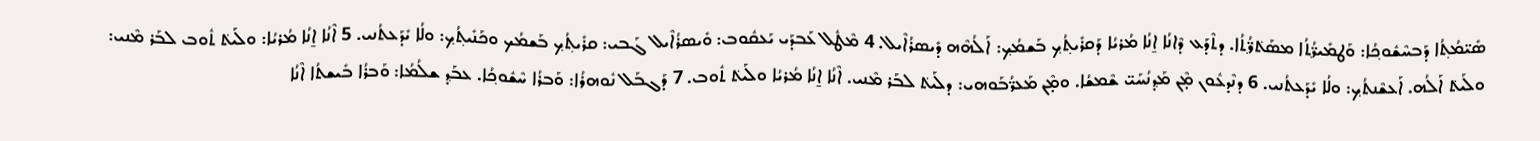ܣܺܝ̈ܡܳܬ݂ܳܐ ܕܰܒܚܶܫܽܘܟ݂ܳܐ: ܘܰܛܡܺܝܖ̈ܳܬ݂ܳܐ ܡܣܰܬ݁ܖ̈ܳܬ݂ܳܐ. ܕܬܶܕܰܥ ܕܶܐܢܳܐ ܐ̱ܢܳܐ ܡܳܪܝܳܐ ܕܰܩܪܺܝܬ݂ܳܟ݂ ܒܰܫܡܳܟ݂: ܐܰܠܳܗܶܗ ܕܺܝܣܪܳܐܶܝܠ. 4 ܡܶܛܽܠ ܥܰܒܕܰܝ ܝܰܥܩܽܘܒ: ܘܺܝܣܪܳܐܶܝܠ ܓܰܒܝ: ܩܪܺܝܬ݂ܳܟ݂ ܒܰܫܡܳܟ ܘܟܰܢܺܝܬ݂ܳܟ݂: ܘܠܳܐ ܝܺܕܰܥܬܳܢܝ. 5 ܐܶܢܳܐ ܐ̱ܢܳܐ ܡܳܪܝܳܐ: ܘܠܰܝܬ݁ ܬܽܘܒ ܠܒܰܪ ܡܶܢܝ: ܘܠܰܝܬ݁ ܐܰܠܳܗ. ܐܰܥܫܶܢܬܳܟ݂: ܘܠܳܐ ܝܺܕܰܥܬܳܢܝ. 6 ܕܢܶܕܥܽܘܢ ܡ̣ܶܢ ܡܰܕ݂ܢܳܚܰܝ̈ ܫܶܡܫܳܐ. ܘܡ̣ܶܢ ܡܰܥܖ̈ܳܒܰܘܗܝ: ܕܠܰܝܬ݁ ܠܒܰܪ ܡܶܢܝ. ܐܶܢܳܐ ܐ̱ܢܳܐ ܡܳܪܝܳܐ ܘܠܰܝܬ݁ ܬܽܘܒ. 7 ܕܰܓܒܰܠ ܢܽܘܗܪܳܐ: ܘܰܒܪܳܐ ܚܶܫܽܘܟ݂ܳܐ. ܥܒܰܕ݂ ܫܠܳܡܳܐ: ܘܰܒܪܳܐ ܒܺܝܫܬܳܐ ܐܶܢܳܐ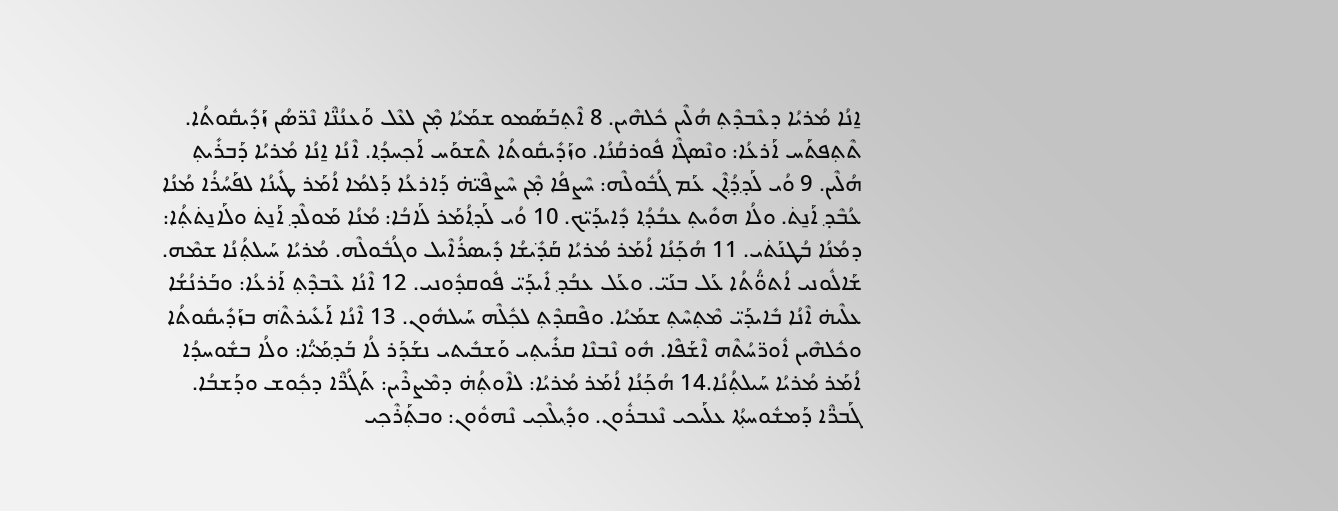ܐ̱ܢܳܐ ܡܳܪܝܳܐ ܕܥܶܒܕܶܬ݂ ܗܳܠܶܝܢ ܟܽܠܗܶܝܢ. 8 ܐܶܬ݂ܒܰܣܰܡܘ ܫܡܰܝܳܐ ܡ̣ܶܢ ܠܥܶܠ ܘܰܥܢܳܢ̈ܶܐ ܢܶܖ̈ܣܳܢ ܙܰܕܺܝܩܽܘܬܳܐ. ܬܶܬ݂ܦܬܰܚ ܐܰܪܥܳܐ: ܘܢܶܣܓܶܐ ܦܽܘܪܩܳܢܳܐ. ܘܙܰܕܺܝܩܽܘܬܳܐ ܬܶܫܘܰܚ ܐܰܟ݂ܚܕ݂ܳܐ. ܐܶܢܳܐ ܐ̱ܢܳܐ ܡܳܪܝܳܐ ܕܰܒܪܺܝܬ݂ ܗܳܠܶܝܢ. 9 ܘܳܝ ܠܰܕ݂ܕ݂ܳܐܶܢ ܥܰܡ ܓܳܒܽܘܠܶܗ: ܚܶܨܦܳܐ ܡ̣ܶܢ ܚܶܨܦܶܝ̈ܗ̇ ܕܰܐܪܥܳܐ ܕܰܠܡܳܐ ܐܳܡܰܪ ܛܺܝܢܳܐ ܠܦܰܚܳܪܳܐ ܡܳܢܳܐ ܥܳܒܶܕ݂ ܐܰܢ̱ܬ݁. ܘܠܳܐ ܗܘܺܝܬ݂ ܥܒܳܕ݂ܳܐ ܕܺܐܝܕܰܝ̈ܟ. 10 ܘܳܝ ܠܰܕ݂ܐܳܡܰܪ ܠܰܐܒܳܐ: ܡܳܢܳܐ ܡܰܘܠܶܕ݂ ܐܰܢ̱ܬ݁ ܘܠܰܐܢ̱ܬ݁ܬ݂ܳܐ: ܕܡܳܢܳܐ ܒܳܛܢܰܬ݁ܝ. 11 ܗܳܟ݂ܰܢܳܐ ܐܳܡܰܪ ܡܳܪܝܳܐ ܩܰܕ݁ܺܝܫܳܐ ܕܺܝܣܪܳܐܶܝܠ ܘܓܳܒܽܘܠܶܗ. ܡܳܪܝܳܐ ܚܰܝܠܬ݂ܳܢܳܐ ܫܡܶܗ. ܫܰܐܠܽܘܢܝ ܐܳܬܘ̈ܳܬܳܐ ܥܰܠ ܒܢܰܝ̈. ܘܥܰܠ ܥܒܳܕ݂ ܐܺܝܕܰܝ̈ ܦܽܘܩܕܽܘܢܝ. 12 ܐܶܢܳܐ ܥܶܒܕܶܬ݂ ܐܰܪܥܳܐ: ܘܒܰܪܢܳܫܳܐ ܥܠܶܝܗ̇ ܐܶܢܳܐ ܒܺܐܝܕܰܝ̈ ܡܶܬ݂ܚܶܬ݂ ܫܡܰܝܳܐ. ܘܦܶܩܕܶܬ݂ ܠܟ݂ܽܠܶܗ ܚܰܝܠܗܽܘܢ. 13 ܐܶܢܳܐ ܐܰܥܺܝܪܬ݁ܶܗ ܒܙܰܕܺܝܩܽܘܬܳܐ ܘܟܽܠܗܶܝܢ ܐܽܘܖ̈ܚܳܬܶܗ ܐܶܫܰܦܶܐ. ܗܽܘ ܢܶܒܢܶܐ ܩܪܺܝܬ݂ܝ ܘܰܫܒܺܝܬܝ ܢܫܰܕܰܪ ܠܳܐ ܒܰܕ݂ܡܰܝ̈ܳܐ: ܘܠܳܐ ܒܫܽܘܚܕܳܐ ܐܳܡܰܪ ܡܳܪܝܳܐ ܚܰܝܠܬ݂ܳܢܳܐ.14 ܗܳܟ݂ܰܢܳܐ ܐܳܡܰܪ ܡܳܪܝܳܐ: ܠܐܶܘܬ݂ܳܗ̇ ܕܡܶܨܪܶܝܢ: ܬܰܓܳܖ̈ܶܐ ܕܟ݂ܽܘܫ ܘܕܰܫܒܳܐ. ܓܰܒܖ̈ܶܐ ܕܰܡܫܽܘܚܬ݂ܳܐ ܥܠܰܝܟܝ ܢܶܥܒܪܽܘܢ. ܘܕ݂ܺܝܠܶܟ݂ܝ ܢܶܗܘܽܘܢ: ܘܒܬ݂ܰܪܶܟ݂ܝ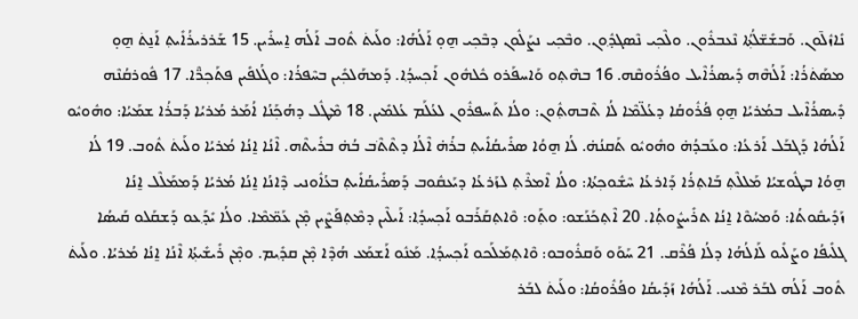ܢܺܐܙܽܠ̄ܘܢ. ܘܰܒܫܺܫ̈ܠܳܬ݂ܳܐ ܢܶܥܒܪܽܘܢ. ܘܠܶܟ݂ܝ ܢܶܣܓܕ݂ܽܘܢ. ܘܒܶܟ݂ܝ ܢܨܰܠܽܘܢ ܕܒܶܟ݂ܝ ܗ̱ܘ̣ ܐܰ‌ܠܳܗܳܐ: ܘܠܰܝܬ݁ ܬܽܘܒ ܐܰܠܳܗ ܐ̱ܚܪܺܝܢ. 15 ܫܰܪܪܝܪܳܐܺܝܬ݂ ܐܰܢ̱ܬ݁ ܗ̱ܘ̣ ܡܣܰܬ݁ܪܳܐ: ܐܰܠܳܗܶܗ ܕܺܝܣܪܳܐܶܝܠ ܘܦܳܪܽܘܩܶܗ. 16 ܒܗܶܬ݂ܘ ܘܰܐܚܦܰܪܘ ܟܽܠܗܽܘܢ ܐܰܟ݂ܚܕ݂ܳܐ. ܕܰܡܗܰܠܟ݂ܺܝܢ ܒܚܶܦܪܳܐ: ܘܓܳܠܦܺܝܢ ܦܬܰܟ݂ܖ̈ܶܐ. 17 ܦܽܘܪܩܳܢܶܗ ܕܺܝܣܪܳܐܶܝܠ ܒܡܳܪܝܳܐ ܗ̱ܘ̣ ܦܳܪܽܘܩܳܐ ܕܥܳܠ̈ܡܶܐ ܠܳܐ ܬܶܒܗܬ݂ܽܘܢ: ܘܠܳܐ ܬܰܚܦܪܽܘܢ ܠܥܳܠܰܡ ܥܳܠܡܺܝܢ. 18 ܡܶܛܽܠ ܕܗܳܟ݂ܰܢܳܐ ܐܳܡܰܪ ܡܳܪܝܳܐ ܕܰܒܪܳܐ ܫܡܰܝܳܐ: ܘܗܽܘܝܽܘ ܐܰ‌ܠܳܗܳܐ ܕܰܓܒܰܠ ܐܰܪܥܳܐ: ܘܥܰܒܕܳܗ̇ ܘܗܽܘܝܽܘ ܬܰܩܢܳܗ̇. ܠܳܐ ܗ̱ܘܳܐ ܣܪܺܝܩܳܐܺܝܬ݂ ܒܪܳܗ̇ ܐܶܠܳܐ ܕܬܶܬ݁ܶܒ ܒܳܗ̇ ܒܪܺܝܬܶܗ. ܐܶܢܳܐ ܐ̱ܢܳܐ ܡܳܪܝܳܐ ܘܠܰܝܬ݁ ܬܽܘܒ. 19 ܠܳܐ ܗ̱ܘܳܐ ܒܛܽܘܫܝܳܐ ܡܰܠܠܶܬ݂ ܒܰܐܬ݂ܪܳܐ ܕܰܐܪܥܳܐ ܚܶܫܽܘܟ݂ܬܳܐ: ܘܠܳܐ ܐܶܡܪܶܬ݂ ܠܙܰܪܥܳܐ ܕܝܰܥܩܽܘܒ ܕܰܣܪܺܝܩܳܐܺܝܬ݂ ܒܥܳܐܽܘܢܝ ܕܶܐܢܳܐ ܐ̱ܢܳܐ ܡܳܪܝܳܐ ܕܰܡܡܰܠܶܠ ܐ̱ܢܳܐ ܙܰܕܺܝܩܽܘܬܳܐ: ܘܰܡܚܳܘܶܐ ܐ̱ܢܳܐ ܬܪܺܝܨܽܘܬ݂ܳܐ. 20 ܐܶܬ݂ܟܰܢܰܫܘ: ܘܬ݂ܰܘ: ܘܶܐܬ݂ܩܰܪܰܒܘ ܐܰܟ݂ܚܕ݂ܳܐ: ܐܰܝܠܶܝܢ ܕܡܶܬ݂ܦܰܨܶܝܢ ܡ̣ܶܢ ܥܰܡ̈ܡܶܐ. ܘܠܳܐ ܝܺܕ݂ܰܥܘ ܕܰܫܩܰܠܘ ܩܰܝܣܳܐ ܓܠܺܝܦܳܐ ܘܨܰܠܺܝܘ ܠܰܐܠܳܗܳܐ ܕܠܳܐ ܦܳܪܶܩ. 21 ܚܰܘܰܘ ܘܰܩܪܽܘܒܘ: ܘܶܐܬ݂ܡܰܠܰܟܘ ܐܰܟ݂ܚܕ݂ܳܐ. ܡܰܢܽܘ ܐܰܫܡܰܥ ܗܳܕܶܐ ܡ̣ܶܢ ܩܕ݂ܺܝܡ. ܘܡ̣ܶܢ ܪܺܝܫܺܝܬ݂ܳܐ ܐܶܢܳܐ ܐ̱ܢܳܐ ܡܳܪܝܳܐ. ܘܠܰܝܬ݁ ܬܽܘܒ ܐܰܠܳܗ ܠܒܰܪ ܡܶܢܝ. ܐܰ‌ܠܳܗܳܐ ܙܰܕܺܝܩܳܐ ܘܦܳܪܽܘܩܳܐ: ܘܠܰܝܬ݁ ܠܒܰܪ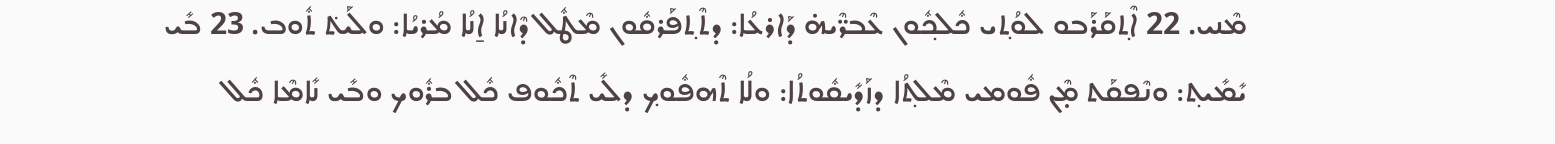ܡܶܢܝ. 22 ܐܶܬ݂ܩܰܪܰܒܘ ܠܘܳܬ݂ܝ ܟܽܠܟ݂ܽܘܢ ܥܶܒܖ̈ܶܝܗ̇ ܕܰܐܪܥܳܐ: ܕܬܶܬ݂ܦܰܪܩܽܘܢ ܡܶܛܽܠ ܕܶܐܢܳܐ ܐ̱ܢܳܐ ܡܳܪܝܳܐ: ܘܠܰܝܬ݁ ܬܽܘܒ. 23 ܒܺܝ ܝܺܡܺܝܬ݂: ܘܢܶܦܩܰܬ ܡ̣ܶܢ ܦܽܘܡܝ ܡܶܠܬ݂ܳܐ ܕܙܰܕܺܝܩܽܘܬܳܐ: ܘܠܳܐ ܬܶܗܦܽܘܟ݂ ܕܠܺܝ ܬܶܟܽܘܦ ܟܽܠ ܒܪܽܘܟ ܘܒܺܝ ܢܺܐܡܶܐ ܟܽܠ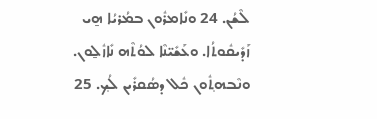ܠܶܫܳܢ. 24 ܘܢܺܐܡܪܽܘܢ ܒܡܳܪܝܳܐ ܗ̱ܝ ܙܰܕܺܝܩܽܘܬܳܐ. ܘܥܰܫܺܝ̈ܢܶܐ ܠܘܳܬܶܗ ܢܺܐܙܽܠ̱ܘܢ. ܘܢܶܒܗܬ݂ܽܘܢ ܟܽܠ ܕܣܳܩܪܺܝܢ ܠܳܟ݂. 25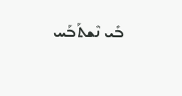ܒܺܝ ܢܶܫܬܰܒܰܚ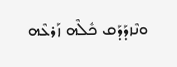ܘܢܶܙܕܰܕܰܩ ܟܽܠܶܗ ܙܰܪܥܶܗ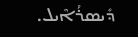ܕܺܝܣܪܳܐܶܝܠ.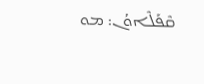ܩܶܦܰܠܶܐܘܳܢ: ܡܘ